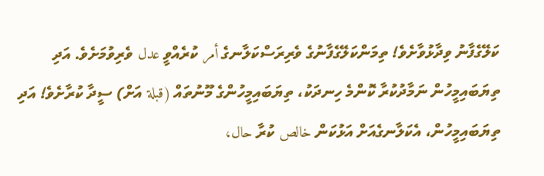ކަލޭގެފާނު ވިދާޅުވާށެވެ! ތިމަންކަލޭގެފާނުގެ ވެރިރަސްކަލާނގެ أمر ކުރެއްވީ عدل ވެރިވުމަށެވެ. އަދި ތިޔަބައިމީހުން ނަމާދުކުރާ ކޮންމެ ހިނދަކު، ތިޔަބައިމީހުންގެ މޫނުތައް (قبلة އަށް) ސީދާ ކުރާށެވެ! އަދި ތިޔަބައިމީހުން، އެކަލާނގެއަށް އަޅުކަން خالص ކުރާ حال،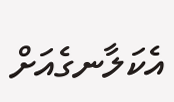އެކަލާނގެއަށް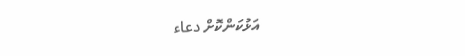އަޅުކަންކޮށް دعاء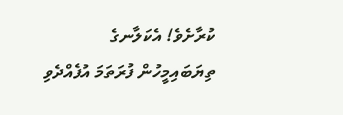ކުރާށެވެ! އެކަލާނގެ ތިޔަބައިމީހުން ފުރަތަމަ އުފެއްދެވި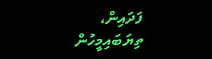ފަދައިން، ތިޔަބައިމީހުން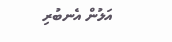އަލުން އެނބުރި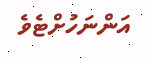އަންނަހުށްޓެވެ